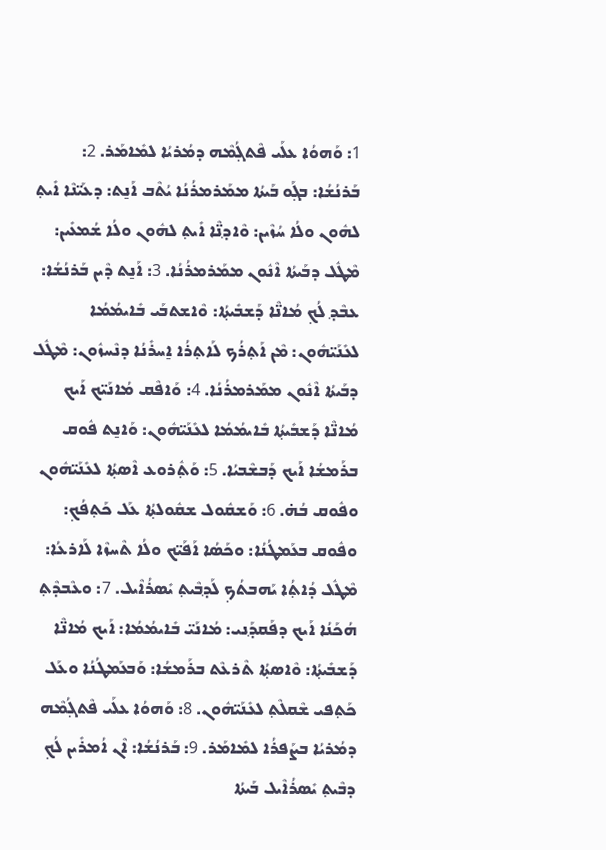1: ܘܰܗܘܳܐ ܥܠܰܝ ܦܶܬܓ݂ܳܡܶܗ ܕܡܳܪܝܳܐ ܠܡܺܐܡܰܪ. 2: ܒܰܪܢܳܫܳܐ: ܒܓ݂ܰܘ ܒܰܝܬܳܐ ܡܡܰܪܡܪܳܢܳܐ ܝܳܬܶܒ ܐܰܢ̱ܬ: ܕܥܰܝ̈ܢܶܐ ܐܺܝܬ݂ ܠܗܽܘܢ ܘܠܳܐ ܚܳܙܶܝܢ: ܘܶܐܕ݂ܢ̈ܶܐ ܐܺܝܬ݂ ܠܗܽܘܢ ܘܠܳܐ ܫܳܡܥܺܝܢ: ܡܶܛܽܠ ܕܒܰܝܬܳܐ ܐܶܢܽܘܢ ܡܡܰܪܡܪܳܢܳܐ. 3: ܐܰܢ̱ܬ ܕܶܝܢ ܒܰܪܢܳܫܳܐ: ܥܒܶܕ݂ ܠܳܟ݂ ܡܳܐܢ̈ܶܐ ܕܰܫܒܺܝܬ݂ܳܐ: ܘܶܐܫܬܒܰܝ ܒܺܐܝܡܳܡܳܐ ܠܥܺܢܰܝ̈ܗܽܘܢ: ܡܶܢ ܐܰܬ݂ܪܳܟ ܠܰܐܬ݂ܪܳܐ ܐ̱ܚܪܺܢܳܐ ܕܢܶܚܙܽܘܢ: ܡܶܛܽܠ ܕܒܰܝܬܳܐ ܐܶܢܽܘܢ ܡܡܰܪܡܪܳܢܳܐ. 4: ܘܰܐܦܶܩ ܡܳܐܢܰܝ̈ܟ ܐܰܝܟ ܡܳܐܢ̈ܶܐ ܕܰܫܒܺܝܬ݂ܳܐ ܒܺܐܝܡܳܡܳܐ ܠܥܺܢܰܝ̈ܗܽܘܢ: ܘܰܐܢ̱ܬ ܦܽܘܩ ܒܪܰܡܫܳܐ ܐܰܝܟ ܕܰܒܫܶܒܝܳܐ. 5: ܘܰܬ݂ܽܪܘܥ ܐܶܣܬ݂ܳܐ ܠܥܺܢܰܝ̈ܗܽܘܢ ܘܦܽܘܩ ܒܳܗ̇. 6: ܘܰܫܩܽܘܠ ܫܩܽܘܠܬ݂ܳܐ ܥܰܠ ܟܰܬ݂ܦܳܟ݂: ܘܦܽܘܩ ܒܥܰܡܛܳܢܳܐ: ܘܟܰܣܳܐ ܐܰܦܰܝ̈ܟ ܘܠܳܐ ܬܶܚܙܶܐ ܠܰܐܪܥܳܐ: ܡܶܛܽܠ ܕܳܐܬ݂ܳܐ ܝܰܗܒܬܳܟ݂ ܠܰܕ݂ܒܶܝܬ݂ ܝܺܣܪܳܐܶܝܠ. 7: ܘܥܶܒܕܶܬ݂ ܗܳܟܰܢܳܐ ܐܰܝܟ ܕܦܰܩܕ݂ܰܢܝ: ܡܳܐܢܰܝ̈ ܒܺܐܝܡܳܡܳܐ: ܐܰܝܟ ܡܳܐܢ̈ܶܐ ܕܰܫܒܺܝܬ݂ܳܐ: ܘܶܐܣܬ݂ܳܐ ܬܶܪܥܶܬ ܒܪܰܡܫܳܐ: ܘܰܒܥܰܡܛܳܢܳܐ ܘܥܰܠ ܟܰܬ݂ܦܝ ܫܶܩܠܶܬ݂ ܠܥܺܢܰܝ̈ܗܽܘܢ. 8: ܘܰܗܘܳܐ ܥܠܰܝ ܦܶܬܓ݂ܳܡܶܗ ܕܡܳܪܝܳܐ ܒܨܰܦܪܳܐ ܠܡܺܐܡܰܪ. 9: ܒܰܪܢܳܫܳܐ: ܐܶܢ ܐܳܡܪܺܝܢ ܠܳܟ݂ ܕܒܶܝܬ݂ ܝܺܣܪܳܐܶܝܠ ܒܰܝܬܳܐ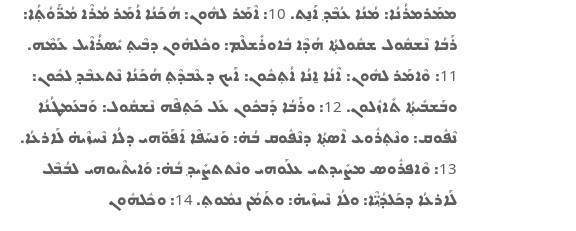ܡܡܰܪܡܪܳܢܳܐ: ܡܳܢܳܐ ܥܳܒܶܕ݂ ܐܰܢ̱ܬ. 10: ܐܶܡܰܪ ܠܗܽܘܢ: ܗܳܟܰܢܳܐ ܐܳܡܰܪ ܡܳܪܶܐ ܡܳܖ̈ܰܘܳܬ݂ܳܐ: ܪܰܒܳܐ ܢܶܫܩܽܘܠ ܫܩܽܘܠܬ݂ܳܐ ܗܳܕܶܐ ܒܽܐܘܪܺܫܠܶܡ: ܘܟܽܠܗܽܘܢ ܕܒܶܝܬ݂ ܝܺܣܪܳܐܶܝܠ ܥܰܡܶܗ. 11: ܘܶܐܡܰܪ ܠܗܽܘܢ: ܐܶܢܳܐ ܐ̱ܢܳܐ ܐܳܬ݂ܟܽܘܢ: ܐܰܝܟ ܕܥܶܒܕܶܬ݂ ܗܳܟܰܢܳܐ ܢܶܬܥܒܶܕ݂ ܠܟܽܘܢ: ܘܒܰܫܒܺܝܬ݂ܳܐ ܬܺܐܙܽܠܘܢ. 12: ܘܪܰܒܳܐ ܕܰܒܟܽܘܢ ܥܰܠ ܟܰܬ݂ܦܶܗ ܢܶܫܩܽܘܠ: ܘܰܒܥܰܡܛܳܢܳܐ ܢܶܦܽܘܩ: ܘܢܶܬ݂ܪܽܘܥ ܐܶܣܬ݂ܳܐ ܕܢܶܦܽܘܩ ܒܳܗ̇: ܘܰܢܚܰܦܶܐ ܐܰܦܰܘ̈ܗܝ ܕܠܳܐ ܢܶܚܙܶܝܗ̇ ܠܰܐܪܥܳܐ. 13: ܘܶܐܦܪܽܘܣ ܡܨܺܝܕܬܝ ܥܠܰܘܗܝ ܘܢܶܬܬܨܺܝܕ݂ ܒܳܗ̇: ܘܰܐܝܬܶܝܘܗܝ ܠܒܳܒܶܠ ܠܰܐܪܥܳܐ ܕܟܰܠܕ݂ܳܝ̈ܶܐ: ܘܠܳܐ ܢܶܚܙܶܝܗ̇: ܘܬܰܡܳܢ ܢܡܽܘܬ݂. 14: ܘܟܽܠܗܽܘܢ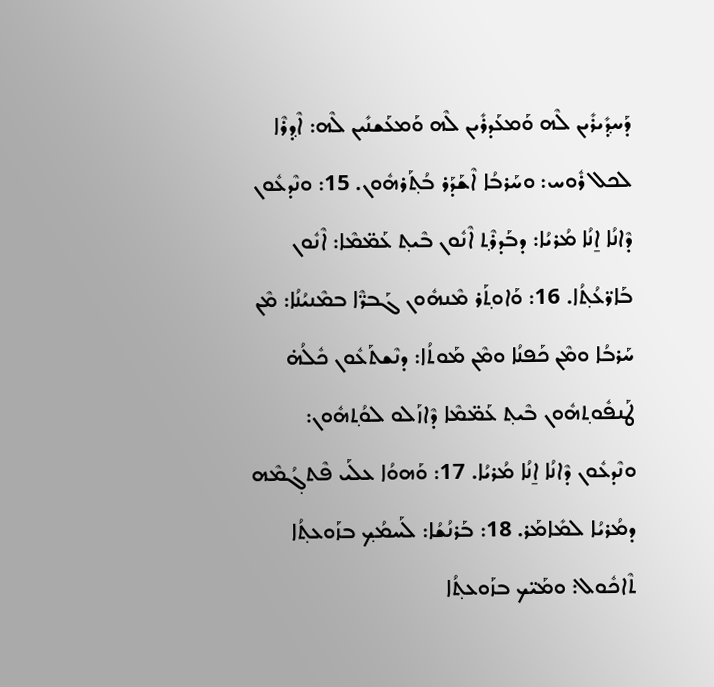ܕܰܚܕ݂ܺܝܪܺܝܢ ܠܶܗ ܘܰܡܥܰܕܪܺܝܢ ܠܶܗ ܘܰܡܥܰܫܢܺܝܢ ܠܶܗ: ܐܶܕ݂ܪܶܐ ܠܟܠ ܪܽܘܚ: ܘܚܰܪܒܳܐ ܐܶܫܰܕܰܪ ܒܳܬ݂ܰܪܗܽܘܢ. 15: ܘܢܶܕܥܽܘܢ ܕܶܐܢܳܐ ܐ̱ܢܳܐ ܡܳܪܝܳܐ: ܕܒܰܕܪܶܬ݂ ܐܶܢܽܘܢ ܒܶܝܬ݂ ܥܰܡ̈ܡܶܐ: ܐܶܢܽܘܢ ܒܰܐܖ̈ܥܳܬ݂ܳܐ. 16: ܘܰܐܘܬ݂ܰܪ ܡܶܢܗܽܘܢ ܓܰܒܖ̈ܶܐ ܒܡܶܢܝܳܢܳܐ: ܡܶܢ ܚܰܪܒܳܐ ܘܡܶܢ ܟܰܦܢܳܐ ܘܡܶܢ ܡܰܘܬܳܐ: ܕܢܶܫܬܰܥܽܘܢ ܟܽܠܳܗ̇ ܛܰܢܦܽܘܬ݂ܗܽܘܢ ܒܶܝܬ݂ ܥܰܡ̈ܡܶܐ ܕܶܐܙܰܠܘ ܠܘܳܬ݂ܗܽܘܢ: ܘܢܶܕܥܽܘܢ ܕܶܐܢܳܐ ܐ̱ܢܳܐ ܡܳܪܝܳܐ. 17: ܘܰܗܘܳܐ ܥܠܰܝ ܦܶܬܓ݂ܳܡܶܗ ܕܡܳܪܝܳܐ ܠܡܺܐܡܰܪ. 18: ܒܰܪܢܳܫܳܐ: ܠܰܚܡܳܟ݂ ܒܙܰܘܥܬ݂ܳܐ ܬܶܐܟܽܘܠ: ܘܡܰܝ̈ܟ ܒܙܰܘܥܬ݂ܳܐ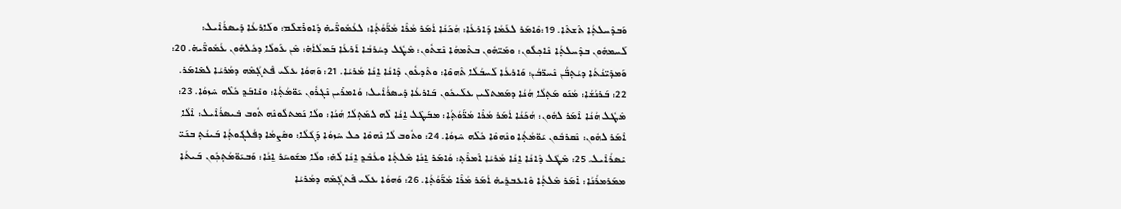ܘܰܒܕܶܚܠܬ݂ܳܐ ܬܶܫܬܶܐ. 19:ܘܶܐܡܰܪ ܠܥܰܡܳܐ ܕܰܐܪܥܳܐ: ܗܳܟܰܢܳܐ ܐܳܡܰܪ ܡܳܪܶܐ ܡܳܖ̈ܰܘܳܬ݂ܳܐ: ܠܥܳܡܽܘܖ̈ܶܝܗ̇ ܕܽܐܘܪܺܫܠܶܡ: ܘܠܰܐܪܥܳܐ ܕܺܝܣܪܳܐܶܝܠ: ܠܰܚܡܗܽܘܢ ܒܕܶܚܠܬ݂ܳܐ ܢܶܐܟ݂ܠܽܘܢ: ܘܡܰܝ̈ܗܽܘܢ ܒܬܶܡܗܳܐ ܢܶܫܬܽܘܢ: ܡܶܛܽܠ ܕܚܳܪܒܳܐ ܐܰܪܥܳܐ ܒܰܡܠܳܐܳܗ̇: ܡܶܢ ܥܰܘܠܳܐ ܕܟܽܠܗܽܘܢ ܥܳܡܽܘܖ̈ܶܝܗ̇. 20: ܘܰܡܕܺܝ̈ܢܳܬܳܐ ܕܝܳܬ݂ܒ̈ܳܢ ܢܶܚܖ̈ܒܳܢ: ܘܰܐܪܥܳܐ ܠܰܚܒܳܠܳܐ ܬܶܗܘܶܐ: ܘܬܶܕܥܽܘܢ ܕܶܐܢܳܐ ܐ̱ܢܳܐ ܡܳܪܝܳܐ. 21: ܘܰܗܘܳܐ ܥܠܰܝ ܦܶܬܓ݂ܳܡܶܗ ܕܡܳܪܝܳܐ ܠܡܺܐܡܰܪ. 22: ܒܰܪܢܳܫܳܐ: ܡܳܢܰܘ ܡܰܬ݂ܠܳܐ ܗܳܢܳܐ ܕܡܰܡܬܠܺܝܢ ܥܠܰܝܟܽܘܢ ܒܰܐܪܥܳܐ ܕܺܝܣܪܳܐܶܝܠ: ܘܳܐܡܪܺܝܢ ܢܶܓܪܽܘܢ ܝܰܘ̈ܡܳܬ݂ܳܐ: ܘܢܺܐܒܰܕ݂ ܟܽܠܶܗ ܚܶܙܘܳܐ. 23: ܡܶܛܽܠ ܗܳܢܳܐ ܐܶܡܰܪ ܠܗܽܘܢ: ܗܳܟܰܢܳܐ ܐܳܡܰܪ ܡܳܪܶܐ ܡܳܖ̈ܰܘܳܬ݂ܳܐ: ܡܒܰܛܶܠ ܐ̱ܢܳܐ ܠܶܗ ܠܡܰܬ݂ܠܳܐ ܗܳܢܳܐ: ܘܠܳܐ ܢܰܡܬܠܽܘܢܶܗ ܬܽܘܒ ܒܺܝܣܪܳܐܶܝܠ: ܐܶܠܳܐ ܐܶܡܰܪ ܠܗܽܘܢ: ܢܶܩܪܒܽܘܢ ܝܰܘ̈ܡܳܬ݂ܳܐ ܘܢܶܗܘܶܐ ܟܽܠܶܗ ܚܶܙܘܳܐ. 24: ܘܬܽܘܒ ܠܳܐ ܢܶܗܘܶܐ ܟܠ ܚܶܙܘܳܐ ܕܰܓܳܠܳܐ: ܘܩܶܨܡܳܐ ܕܦܳܠܓܽܘܬ݂ܳܐ ܒܰܝܢܳܬ݂ ܒܢܰܝ̈ ܝܺܣܪܳܐܶܝܠ. 25: ܡܶܛܽܠ ܕܶܐܢܳܐ ܐ̱ܢܳܐ ܡܳܪܝܳܐ ܐܶܡܪܶܬ݂: ܘܳܐܡܰܪ ܐ̱ܢܳܐ ܡܶܠܬ݂ܳܐ ܘܥܳܒܶܕ݂ ܐ̱ܢܳܐ ܠܳܗ̇: ܘܠܳܐ ܡܫܰܘܚܰܪ ܐ̱ܢܳܐ: ܘܰܒܝܰܘ̈ܡܳܬ݂ܟ݂ܽܘܢ ܒܰܝܬܳܐ ܡܡܰܪܡܪܳܢܳܐ: ܐܺܡܰܪ ܡܶܠܬ݂ܳܐ ܘܶܐܥܒܕ݂ܺܝܗ̇ ܐܳܡܰܪ ܡܳܪܶܐ ܡܳܖ̈ܰܘܳܬ݂ܳܐ. 26: ܘܰܗܘܳܐ ܥܠܰܝ ܦܶܬܓ݂ܳܡܶܗ ܕܡܳܪܝܳܐ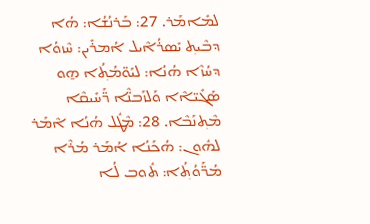ܠܡܺܐܡܰܪ. 27: ܒܰܪܢܳܫܳܐ: ܗܳܐ ܕܒܶܝܬ݂ ܝܺܣܪܳܐܶܝܠ ܐܳܡܪܺܝܢ: ܚܶܙܘܳܐ ܕܚܳܙܶܐ ܗܳܢܳܐ: ܠܝܰܘ̈ܡܳܬ݂ܳܐ ܗ̱ܘ ܣܰܓܺܝ̈ܐܶܐ ܘܰܠܙܰܒܢ̈ܶܐ ܖ̈ܰܚܺܝܩܶܐ ܡܶܬ݂ܢܰܒܶܐ. 28: ܡܶܛܽܠ ܗܳܢܳܐ ܐܶܡܰܪ ܠܗܽܘܢ: ܗܳܟܰܢܳܐ ܐܳܡܰܪ ܡܳܪܶܐ ܡܳܖ̈ܰܘܳܬ݂ܳܐ: ܬܽܘܒ ܠܳܐ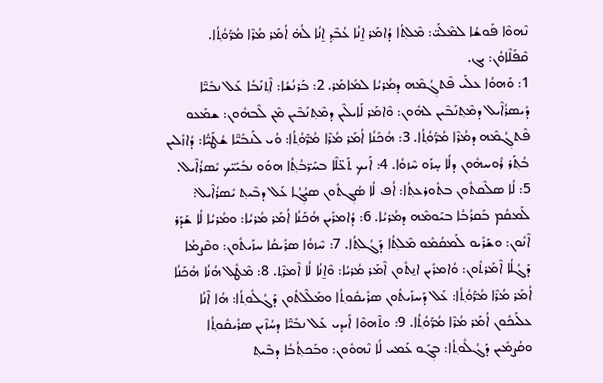ܢܶܗܘܶܐ ܦܰܘܫܳܐ ܠܡܶܠܰܝ̈: ܡܶܠܬ݂ܳܐ ܕܳܐܡܰܪ ܐ̱ܢܳܐ ܥܳܒܶܕ݂ ܐ̱ܢܳܐ ܠܳܗ̇ ܐܳܡܰܪ ܡܳܪܶܐ ܡܳܖ̈ܰܘܳܬ݂ܳܐ.
ܩܶܦܰܠܶܐܘܳܢ: ܝܓ.
1: ܘܰܗܘܳܐ ܥܠܰܝ ܦܶܬܓ݂ܳܡܶܗ ܕܡܳܪܝܳܐ ܠܡܺܐܡܰܪ. 2: ܒܰܪܢܳܫܳܐ: ܐܶܬ݂ܢܰܒܳܐ ܥܰܠ ܢܒܺܝ̈ܶܐ ܕܺܝܣܪܳܐܶܝܠ ܕܡܶܬ݂ܢܰܒܶܝܢ ܠܗܽܘܢ: ܘܶܐܡܰܪ ܠܰܐܝܠܶܝܢ ܕܡܶܬ݂ܢܰܒܶܝܢ ܡܶܢ ܠܶܒܗܽܘܢ: ܫܡܰܥܘ ܦܶܬܓ݂ܳܡܶܗ ܕܡܳܪܶܐ ܡܳܖ̈ܰܘܳܬ݂ܳܐ. 3: ܗܳܟܰܢܳܐ ܐܳܡܰܪ ܡܳܪܶܐ ܡܳܖ̈ܰܘܳܬ݂ܳܐ: ܘܳܝ ܠܰܢܒܺܝ̈ܶܐ ܫܳܛܰܝ̈ܳܐ: ܕܳܐܙܺܠܝܢ ܒܳܬ݂ܰܪ ܪܽܘܚܗܽܘܢ ܕܠܳܐ ܚ̣ܙܰܘ ܚܶܙܘܳܐ. 4: ܐܰܝܟ ܬܰܥ̈ܠܶܐ ܒܚܰܖ̈ܒܳܬ݂ܳܐ ܗܘܰܘ ܢܒܺܝܰܝ̈ܟ ܝܺܣܪܳܐܶܝܠ. 5: ܠܳܐ ܣܠܶܩܬܽܘܢ ܒܬܽܘܪܥܬ݂ܳܐ: ܐܳܦ ܠܳܐ ܣܳܓ݂ܬܽܘܢ ܣܝܳܓ݂ܳܐ ܥܰܠ ܕܒܶܝܬ݂ ܝܺܣܪܳܐܶܝܠ: ܠܰܡܩܳܡ ܒܰܩܪܳܒܳܐ ܒܝܰܘܡܶܗ ܕܡܳܪܝܳܐ. 6: ܕܳܐܡܪܺܝܢ ܗܳܟܰܢܳܐ ܐܳܡܰܪ ܡܳܪܝܳܐ: ܘܡܳܪܝܳܐ ܠܳܐ ܫܰܕܰܪ ܐܶܢܽܘܢ: ܘܫܰܪܺܝܘ ܠܰܡܩܳܡܽܘ ܡܶܠܬ݂ܳܐ ܕܰܓܳܠܬ݂ܳܐ. 7: ܚܶܙܘܳܐ ܣܪܺܝܩܳܐ ܚܙܰܝܬܽܘܢ: ܘܩܶܨܡܳܐ ܕܰܓܳܠܳܐ ܐܶܡܰܪܬܽܘܢ: ܘܳܐܡܪܺܝܢ ܐܢ̱ܬܽܘܢ ܐܶܡܰܪ ܡܳܪܝܳܐ: ܘܶܐ̱ܢܳܐ ܠܳܐ ܐܶܡܪܶܬ݂. 8: ܡܶܛܽܠ ܗܳܢܳܐ ܗܳܟܰܢܳܐ ܐܳܡܰܪ ܡܳܪܶܐ ܡܳܖ̈ܰܘܳܬ݂ܳܐ: ܥܰܠ ܕܰܚܙܰܝܬܽܘܢ ܣܪܺܝܩܽܘܬ݂ܳܐ ܘܡܰܠܶܠܬܽܘܢ ܕܰܓܳܠܽܘܬ݂ܳܐ: ܗܳܐ ܐܶܢܳܐ ܥܠܰܝܟܽܘܢ ܐܳܡܰܪ ܡܳܪܶܐ ܡܳܖ̈ܰܘܳܬ݂ܳܐ. 9: ܘܬܶܗܘܶܐ ܐܺܝܕ݂ܝ ܥܰܠ ܢܒܺܝ̈ܶܐ ܕܚܳܙܶܝܢ ܣܪܺܝܩܽܘܬ݂ܳܐ ܘܩܳܨܡܺܝܢ ܕܰܓܳܠܽܘܬ݂ܳܐ: ܒܓ݂ܰܘ ܥܰܡܝ ܠܳܐ ܢܶܗܘܽܘܢ: ܘܒܰܟܬ݂ܳܒܳܐ ܕܒܶܝܬ݂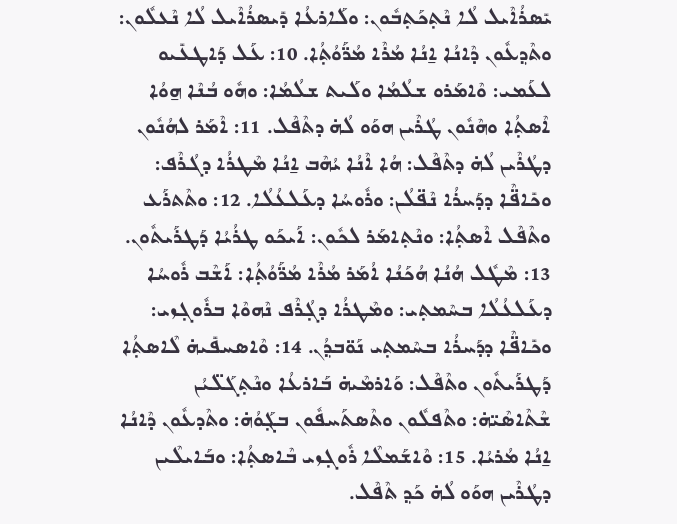ܝܺܣܪܳܐܶܝܠ ܠܳܐ ܢܶܬ݂ܟܰܬ݂ܒܽܘܢ: ܘܠܰܐܪܥܳܐ ܕܺܝܣܪܳܐܶܝܠ ܠܳܐ ܢܶܥܠܽܘܢ: ܘܬܶܕ݂ܥܽܘܢ ܕܶܐܢܳܐ ܐ̱ܢܳܐ ܡܳܪܶܐ ܡܳܖ̈ܰܘܳܬ݂ܳܐ. 10: ܥܰܠ ܕܰܐܛܥܺܝܘ ܠܥܰܡܝ: ܘܶܐܡܰܪܘ ܫܠܳܡܳܐ ܘܠܰܝܬ ܫܠܳܡܳܐ: ܘܗܽܘ ܒܳܢܶܐ ܗ̱ܘܳܐ ܐܶܣܬ݂ܳܐ ܘܗܶܢܽܘܢ ܛܳܪܶܝܢ ܗܘܰܘ ܠܳܗ̇ ܕܬܶܦܶܠ. 11: ܐܶܡܰܪ ܠܗܳܢܽܘܢ ܕܛܳܪܶܝܢ ܠܳܗ̇ ܕܬܶܦܶܠ: ܗܳܐ ܐܶܢܳܐ ܝܳܗܶܒ ܐ̱ܢܳܐ ܡܶܛܪܳܐ ܕܓܳܪܶܦ: ܘܟܺܐܦ̈ܶܐ ܕܕܰܚܪܳܐ ܢܶܦ̈ܠܳܢ: ܘܪܽܘܚܳܐ ܕܥܰܠܥܳܠܳܐ. 12: ܘܬܶܬܪܰܥ ܘܬܶܦܶܠ ܐܶܣܬ݂ܳܐ: ܘܢܶܬ݂ܐܡܰܪ ܠܟܽܘܢ: ܐܰܝܟܰܘ ܛܪܳܝܳܐ ܕܰܛܪܰܝܬܽܘܢ. 13: ܡܶܛܽܠ ܗܳܢܳܐ ܗܳܟܰܢܳܐ ܐܳܡܰܪ ܡܳܪܶܐ ܡܳܖ̈ܰܘܳܬ݂ܳܐ: ܐܰܫܶܒ ܪܽܘܚܳܐ ܕܥܰܠܥܳܠܳܐ ܒܚܶܡܬ݂ܝ: ܘܡܶܛܪܳܐ ܕܓ݂ܳܪܶܦ ܢܶܗܘܶܐ ܒܪܽܘܓ݂ܙܝ: ܘܟܺܐܦ̈ܶܐ ܕܕܰܚܪܳܐ ܒܚܶܡܬ݂ܝ ܢܰܘ̈ܒܕ݂ܳܢ. 14: ܘܶܐܣܚܦܺܝܗ̇ ܠܶܐܣܬ݂ܳܐ ܕܰܛܪܰܝܬܽܘܢ ܘܬܶܦܶܠ: ܘܰܐܪܡܶܝܗ̇ ܒܰܐܪܥܳܐ ܘܢܶܬ݂ܓܰܠ̈ܝܳܢ ܫܶܬܶܐܣܶܝ̈ܗ̇: ܘܬܶܦܠܽܘܢ ܘܬܶܣܬܰܚܦܽܘܢ ܒܓ݂ܰܘܳܗ̇: ܘܬܶܕܥܽܘܢ ܕܶܐܢܳܐ ܐ̱ܢܳܐ ܡܳܪܝܳܐ. 15: ܘܶܐܫܰܡܠܶܐ ܪܽܘܓ݂ܙܝ ܒܶܐܣܬ݂ܳܐ: ܘܒܰܐܝܠܶܝܢ ܕܛܳܪܶܝܢ ܗܘܰܘ ܠܳܗ̇ ܟܰܕ݂ ܬܶܦܶܠ.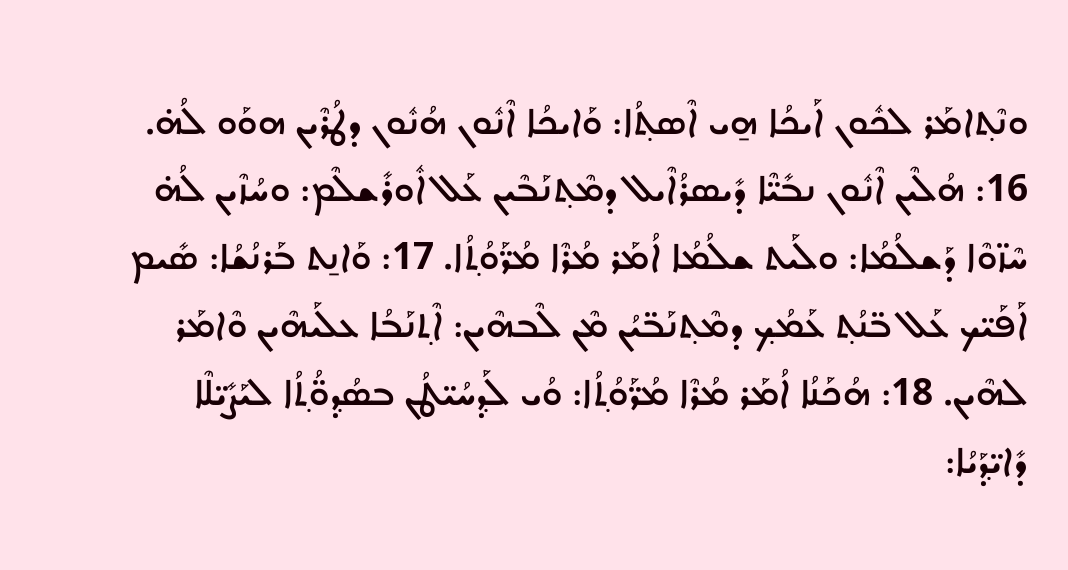ܘܢܶܬ݂ܐܡܰܪ ܠܟܽܘܢ ܐܰܝܟܳܐ ܗ̱ܝ ܐܶܣܬ݂ܳܐ: ܘܰܐܝܟܳܐ ܐܶܢܽܘܢ ܗܳܢܽܘܢ ܕܛܳܪܶܝܢ ܗܘܰܘ ܠܳܗ̇. 16: ܗܳܠܶܝܢ ܐܶܢܽܘܢ ܢܒܺܝ̈ܶܐ ܕܺܝܣܪܳܐܶܝܠ ܕܡܶܬ݂ܢܰܒܶܝܢ ܥܰܠ ܐܽܘܪܺܫܠܶܡ: ܘܚܳܙܶܝܢ ܠܳܗ̇ ܚܶܙ̈ܘܶܐ ܕܰܫܠܳܡܳܐ: ܘܠܰܝܬ ܫܠܳܡܳܐ ܐܳܡܰܪ ܡܳܪܶܐ ܡܳܖ̈ܰܘܳܬ݂ܳܐ. 17: ܘܰܐܢ̱ܬ ܒܰܪܢܳܫܳܐ: ܣܺܝܡ ܐܰܦܰܝ̈ܟ ܥܰܠ ܒ̈ܢܳܬ݂ ܥܰܡܳܟ݂ ܕܡܶܬ݂ܢܰܒ̈ܝܳܢ ܡܶܢ ܠܶܒܗܶܝܢ: ܐܶܬ݂ܢܰܒܳܐ ܥܠܰܝܗܶܝܢ ܘܶܐܡܰܪ ܠܗܶܝܢ. 18: ܗܳܟܰܢܳܐ ܐܳܡܰܪ ܡܳܪܶܐ ܡܳܖ̈ܰܘܳܬ݂ܳܐ: ܘܳܝ ܠܰܕ݂ܚܳܝ̈ܛܳܢ ܒܣܳܕ݂ܘ̈ܳܬ݂ܳܐ ܠܝܰܨܺܝ̈ܠܶܐ ܕܺܐܝ̈ܕ݂ܰܝܳܐ: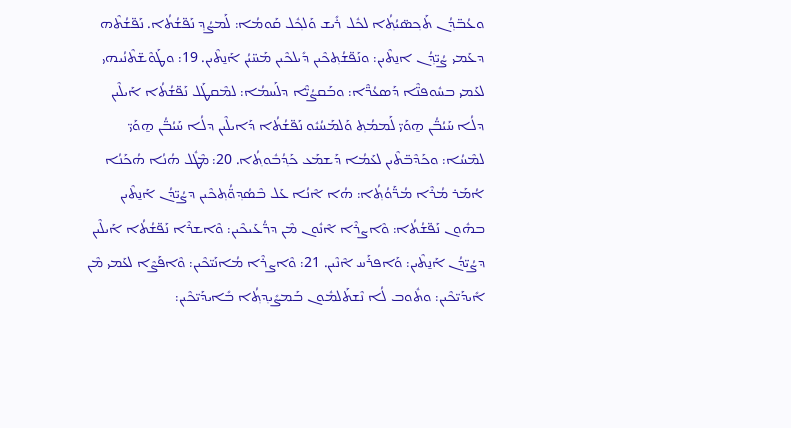ܘܥܳܒ̈ܕ݂ܳܢ ܬܰܟ݂ܣ̈ܝܳܬ݂ܳܐ ܠܟܽܠ ܪܺܝܫ ܘܰܠܟ݂ܽܠ ܩܰܘܡܳܐ: ܠܰܡܨܳܕ݂ ܢܰܦ̈ܫܳܬܳܐ. ܢܰܦ̈ܫܳܬܶܗ ܕܥܰܡܝ ܨܳܝ̈ܕ݂ܳܢ ܐܢ̱ܬܶܝܢ: ܘܢܰܦ̈ܫܳܬ݂ܟܶܝܢ ܕܺܝܠܟܶܝܢ ܡܰܚ̈ܝܳܢ ܐܰܢ̱ܬܶܝܢ. 19: ܘܛܰܘܶܫ̈ܬܶܢܳܝܗܝ ܠܥܰܡܝ ܒܚܽܘܦܢ̈ܶܐ ܕܰܣܥܳܖ̈ܶܐ: ܘܒܰܩܨܳܝ̈ܶܐ ܕܠܰܚܡܳܐ: ܠܡܶܩܛܰܠ ܢܰܦ̈ܫܳܬܳܐ ܐܰܝܠܶܝܢ ܕܠܳܐ ܚܰܝܳܒ̈ܳܢ ܗ̱ܘܰܝ̈ ܠܰܡܡܳܬ݂ ܘܰܠܡܰܚܳܝܽܘ ܢܰܦ̈ܫܳܬܳܐ ܕܰܐܝܠܶܝܢ ܕܠܳܐ ܚܰܝܳܒ̈ܳܢ ܗ̱ܘܰܝ̈ ܠܡܶܚܳܐ: ܘܟܰܕܶܒ̈ܬܶܝܢ ܠܥܰܡܳܐ ܕܰܫܡܰܥ ܟܰܕ݂ܳܒܽܘܬ݂ܳܐ. 20: ܡܶܛܽܠ ܗܳܢܳܐ ܗܳܟܰܢܳܐ ܐܳܡܰܪ ܡܳܪܶܐ ܡܳܖ̈ܰܘܳܬ݂ܳܐ: ܗܳܐ ܐܶܢܳܐ ܥܰܠ ܒܶܣܳܕ݂ܘ̈ܳܬ݂ܟܶܝܢ ܕܨܳܝ̈ܕܳܢ ܐܰܢ̱ܬܶܝܢ ܒܗܽܘܢ ܢܰܦ̈ܫܳܬܳܐ: ܘܶܐܨܪܶܐ ܐܶܢܽܘܢ ܡܶܢ ܕܖ̈ܳܥܰܝܟܶܝܢ: ܘܶܐܫܪܶܐ ܢܰܦ̈ܫܳܬܳܐ ܐܰܝܠܶܝܢ ܕܨܳܝ̈ܕܳܢ ܐܰܢ̱ܬܶܝܢ: ܘܰܐܦܪܰܚ ܐܶܢܶܝܢ. 21: ܘܶܐܨܪܶܐ ܡܳܐܢܰܝ̈ܟܶܝܢ: ܘܶܐܦܰܨܶܐ ܠܥܰܡܝ ܡܶܢ ܐܺܝܕܰܝ̈ܟܶܝܢ: ܘܬܽܘܒ ܠܳܐ ܢܶܫܬܰܠܡܽܘܢ ܒܰܡܨܺܝܕ݂ܬ݂ܳܐ ܒܺܐܝܕܰܝ̈ܟܶܝܢ: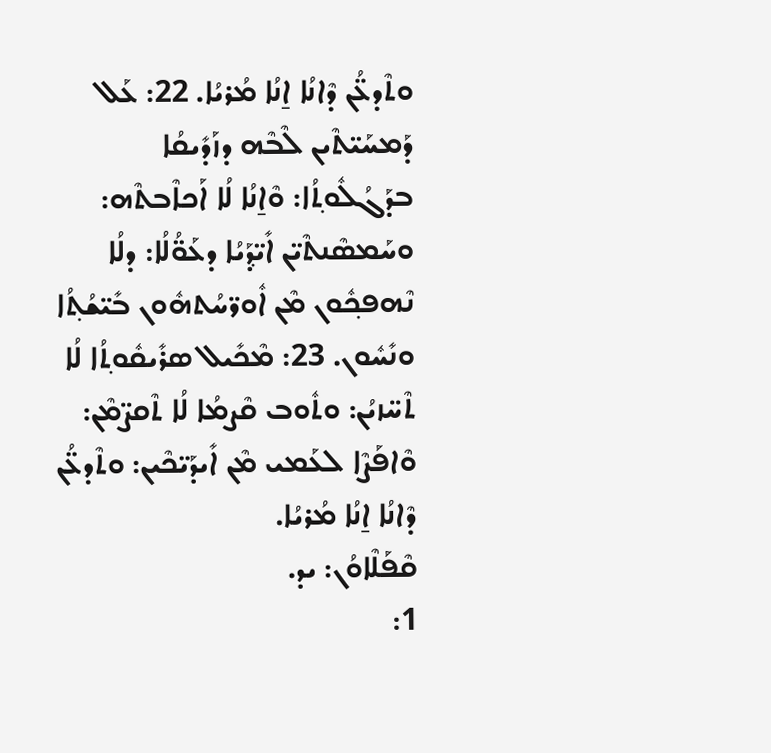ܘܬܶܕܥ̈ܳܢ ܕܶܐܢܳܐ ܐ̱ܢܳܐ ܡܳܪܝܳܐ. 22: ܥܰܠ ܕܰܡܚܰܝ̈ܬܶܝܢ ܠܶܒܶܗ ܕܙܰܕܺܝܩܳܐ ܒܕܰܓܳܠܽܘܬ݂ܳܐ: ܘܶܐ̱ܢܳܐ ܠܳܐ ܐܰܟܐܶܒܬܶܗ: ܘܚܰܡܣܶܢܬܶܝ̈ܢ ܐܺܝ̈ܕ݂ܰܝܳܐ ܕܥܰܘ̈ܳܠܳܐ: ܕܠܳܐ ܢܶܗܦܟ݂ܽܘܢ ܡܶܢ ܐܽܘܖ̈ܚܳܬܗܽܘܢ ܒܺܝ̈ܫܳܬ݂ܳܐ ܘܢܺܚܽܘܢ. 23: ܡܶܟܺܝܠ ܣܪܺܝܩܽܘܬ݂ܳܐ ܠܳܐ ܬܶܚ̈ܙܝܳܢ: ܘܬܽܘܒ ܩܶܨܡܳܐ ܠܳܐ ܬܶܩܨ̈ܡܶܢ: ܘܶܐܦܰܨܶܐ ܠܥܰܡܝ ܡܶܢ ܐܺܝܕܰܝ̈ܟܶܝܢ: ܘܬܶܕܥ̈ܳܢ ܕܶܐܢܳܐ ܐ̱ܢܳܐ ܡܳܪܝܳܐ.
ܩܶܦܰܠܶܐܘܳܢ: ܝܕ.
1: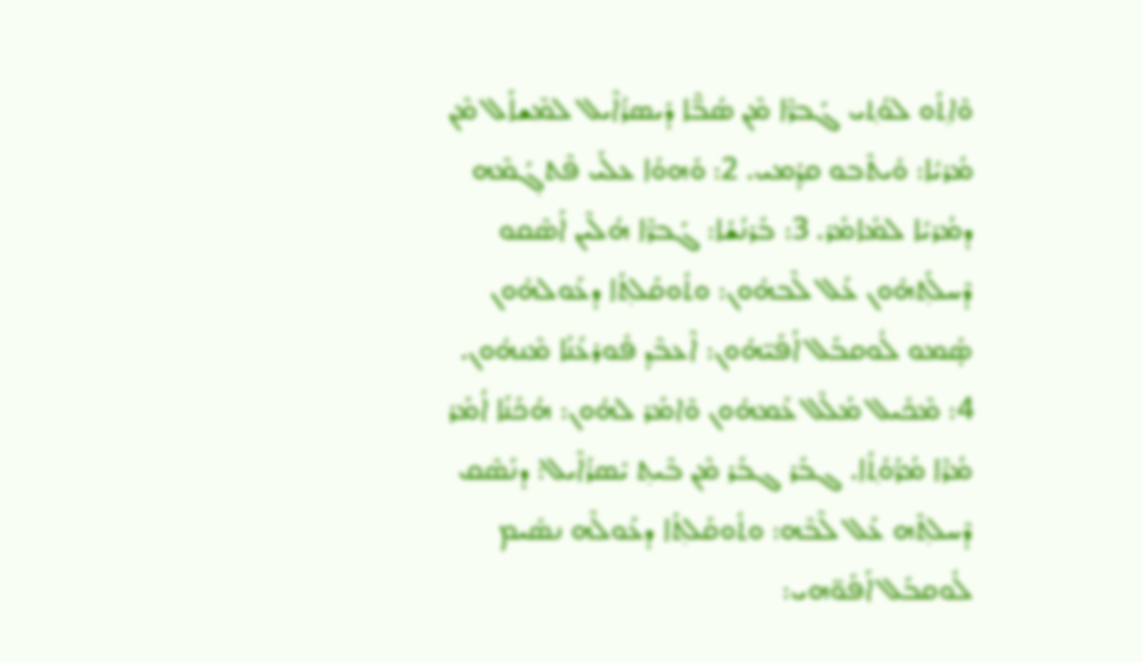ܘܶܐܬ݂ܰܘ ܠܘܳܬ݂ܝ ܓܰܒܖ̈ܶܐ ܡܶܢ ܣܳܒ̈ܶܐ ܕܺܝܣܪܳܐܶܝܠ ܠܡܶܫܐܰܠ ܡܶܢ ܡܳܪܝܳܐ: ܘܺܝܬܶܒܘ ܩܕ݂ܳܡܝ. 2: ܘܰܗܘܳܐ ܥܠܰܝ ܦܶܬܓ݂ܳܡܶܗ ܕܡܳܪܝܳܐ ܠܡܺܐܡܰܪ. 3: ܒܰܪܢܳܫܳܐ: ܓܰܒܖ̈ܶܐ ܗܳܠܶܝܢ ܐܰܣܶܩܘ ܕܶܚܠܰܬ݂ܗܽܘܢ ܥܰܠ ܠܶܒܗܽܘܢ: ܘܬܽܘܩܰܠܬ݂ܳܐ ܕܥܰܘܠܗܽܘܢ ܣ̣ܳܡܘ ܠܽܘܩܒܰܠ ܐܰܦܰܝ̈ܗܽܘܢ: ܐܶܥܒܶܕ݂ ܦܽܘܪܥܳܢܳܐ ܡܶܢܗܽܘܢ. 4: ܡܶܟܺܝܠ ܡܰܠܶܠ ܥܰܡܗܽܘܢ ܘܶܐܡܰܪ ܠܗܽܘܢ: ܗܳܟܰܢܳܐ ܐܳܡܰܪ ܡܳܪܶܐ ܡܳܖ̈ܰܘܳܬ݂ܳܐ. ܓܒܰܪ ܓܒܰܪ ܡܶܢ ܒܶܝܬ݂ ܝܺܣܪܳܐܶܝܠ: ܕܢܰܣܶܩ ܕܶܚܠܬ݂ܶܗ ܥܰܠ ܠܶܒܶܗ: ܘܬܽܘܩܰܠܬ݂ܳܐ ܕܥܰܘܠܶܗ ܢܣܺܝܡ ܠܽܘܩܒܰܠ ܐܰܦܰܘ̈ܗܝ: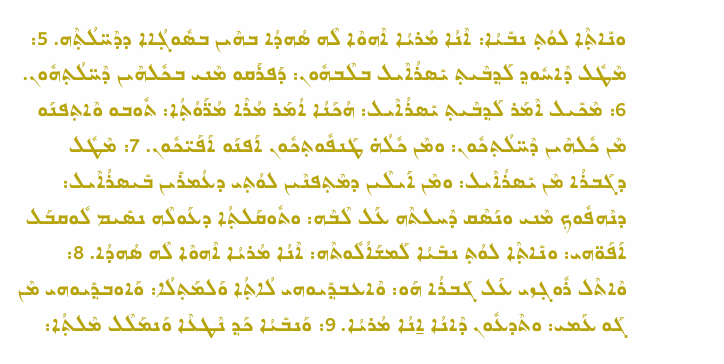ܘܢܺܐܬ݂ܶܐ ܠܘܳܬ݂ ܢܒܺܝܳܐ: ܐܶܢܳܐ ܡܳܪܝܳܐ ܐܶܗܘܶܐ ܠܶܗ ܣܳܗܕܳܐ ܒܗܶܝܢ ܒܣܽܘܓ݂ܳܐܐ ܕܕܶܚ̈ܠܳܬ݂ܶܗ. 5: ܡܶܛܽܠ ܕܶܐܚܽܘܕ݂ ܠܰܕ݂ܒܶܝܬ݂ ܝܺܣܪܳܐܶܝܠ ܒܠܶܒܗܽܘܢ: ܕܰܦܪܰܩܘ ܡܶܢܝ ܒܟܽܠܗܶܝܢ ܕܶܚ̈ܠܳܬ݂ܗܽܘܢ. 6: ܡܶܟܺܝܠ ܐܶܡܰܪ ܠܰܕ݂ܒܶܝܬ݂ ܝܺܣܪܳܐܶܝܠ: ܗܳܟܰܢܳܐ ܐܳܡܰܪ ܡܳܪܶܐ ܡܳܖ̈ܰܘܳܬ݂ܳܐ: ܬܽܘܒܘ ܘܶܐܬ݂ܦܢܰܘ ܡܶܢ ܟܽܠܗܶܝܢ ܕܶܚ̈ܠܳܬ݂ܟܽܘܢ: ܘܡܶܢ ܟܽܠܳܗ̇ ܛܰܢܦܽܘܬ݂ܟܽܘܢ ܐܰܦܢܰܘ ܐܰܦܰܝ̈ܟܽܘܢ. 7: ܡܶܛܽܠ ܕܓܰܒܪܳܐ ܡܶܢ ܝܺܣܪܳܐܶܝܠ: ܘܡܶܢ ܐܰܝܠܶܝܢ ܕܡܶܬ݂ܦܢܶܝܢ ܠܘܳܬ݂ܝ ܕܥܳܡܪܺܝܢ ܒܺܝܣܪܳܐܶܝܠ: ܕܢܶܗܦܽܘܟ݂ ܡܶܢܝ ܘܢܰܣܶܩ ܕܶܚܠܬܶܗ ܥܰܠ ܠܶܒܶܗ: ܘܬܽܘܩܰܠܬ݂ܳܐ ܕܥܰܘܠܶܗ ܢܣܺܝܡ ܠܽܘܩܒܰܠ ܐܰܦܰܘ̈ܗܝ: ܘܢܺܐܬ݂ܶܐ ܠܘܳܬ݂ ܢܒܺܝܳܐ ܠܰܡܫܰܐܳܠܽܘܬܶܗ: ܐܶܢܳܐ ܡܳܪܝܳܐ ܐܶܗܘܶܐ ܠܶܗ ܣܳܗܕܳܐ. 8: ܘܶܐܬܶܠ ܪܽܘܓ݂ܙܝ ܥܰܠ ܓܰܒܪܳܐ ܗܰܘ: ܘܶܐܥܒܕ݂ܺܝܘܗܝ ܠܳܐܬ݂ܳܐ ܘܰܠܡܰܬ݂ܠܳܐ: ܘܰܐܘܒܕ݂ܺܝܘܗܝ ܡܶܢ ܓܰܘ ܥܰܡܝ: ܘܬܶܕܥܽܘܢ ܕܶܐܢܳܐ ܐ̱ܢܳܐ ܡܳܪܝܳܐ. 9: ܘܰܢܒܺܝܳܐ ܟܰܕ݂ ܢܶܛܥܶܐ ܘܰܢܡܰܠܶܠ ܡܶܠܬ݂ܳܐ: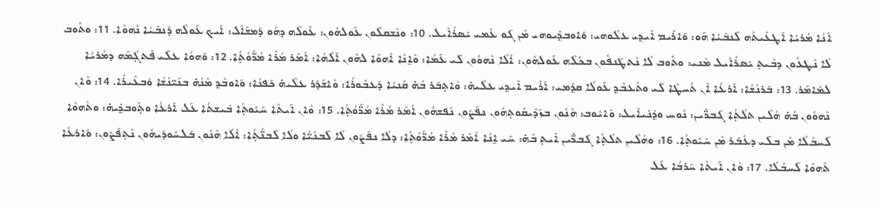ܐܶܢܳܐ ܡܳܪܝܳܐ ܐܰܛܥܺܝܬܶܗ ܠܰܢܒܺܝܳܐ ܗܰܘ: ܘܰܐܪܺܝܡ ܐܺܝܕ݂ܝ ܥܠܰܘܗܝ: ܘܰܐܘܒܕ݂ܺܝܘܗܝ ܡܶܢ ܓܰܘ ܥܰܡܝ ܝܺܣܪܳܐܶܝܠ. 10: ܘܢܶܫܩܠܽܘܢ ܥܰܘܠܗܽܘܢ: ܥܰܘܠܶܗ ܕܗܰܘ ܕܰܡܫܰܐܶܠ: ܐܰܝܟ ܥܰܘܠܶܗ ܕܰܢܒܺܝܳܐ ܢܶܗܘܶܐ. 11: ܘܬܽܘܒ ܠܳܐ ܢܶܛܥܽܘܢ ܕܒܶܝܬ݂ ܝܺܣܪܳܐܶܝܠ ܡܶܢܝ: ܘܬܽܘܒ ܠܳܐ ܢܶܬܛܰܢܦܽܘܢ ܒܟܽܠܶܗ ܥܰܘܠܗܽܘܢ: ܐܶܠܳܐ ܢܶܗܘܽܘܢ ܠܺܝ ܥܰܡܳܐ: ܘܶܐ̱ܢܳܐ ܐܶܗܘܶܐ ܠܗܽܘܢ ܐܰ‌ܠܳܗܳܐ: ܐܳܡܰܪ ܡܳܪܶܐ ܡܳܖ̈ܰܘܳܬ݂ܳܐ. 12: ܘܰܗܘܳܐ ܥܠܰܝ ܦܶܬܓ݂ܳܡܶܗ ܕܡܳܪܝܳܐ ܠܡܺܐܡܰܪ. 13: ܒܰܪܢܳܫܳܐ: ܐܰܪܥܳܐ ܐܶܢ ܬܶܚܛܶܐ ܠܺܝ ܘܬܶܥܒܶܕ݂ ܥܰܘܠܳܐ ܩܕ݂ܳܡܝ: ܐܰܪܺܝܡ ܐܺܝܕ݂ܝ ܥܠܶܝܗ̇: ܘܶܐܬ݂ܒܰܪ ܒܳܗ̇ ܩܰܢܝܳܐ ܕܰܥܒܽܘܪܳܐ: ܘܶܐܫܰܕܰܪ ܥܠܶܝܗ̇ ܟܰܦܢܳܐ: ܘܰܐܘܒܶܕ݂ ܡܶܢܳܗ̇ ܒܢܰܝ̈ܢܳܫܳܐ ܘܰܒܥܺܝܪܳܐ. 14: ܘܶܐܢ ܢܶܗܘܽܘܢ ܒܳܗ̇ ܗܳܠܶܝܢ ܬܠܳܬ݂ܳܐ ܓܰܒܖ̈ܺܝܢ: ܢܽܘܚ ܘܕ݂ܳܢܺܝܐܶܝܠ: ܘܺܐܝܽܘܒ: ܗܶܢܽܘܢ ܒܙܰܕܺܝܩܽܘܬ݂ܗܽܘܢ ܢܦܰܨܽܘܢ ܢܰܦܫܗܽܘܢ ܐܳܡܰܪ ܡܳܪܶܐ ܡܳܖ̈ܰܘܳܬ݂ܳܐ. 15: ܘܶܐܢ ܐܰܝܬܶܐ ܚܰܝܽܘܬ݂ܳܐ ܒܺܝܫܬܳܐ ܥܰܠ ܐܰܪܥܳܐ ܘܬ݂ܰܘܒܕ݂ܺܝܗ̇: ܘܬܶܗܘܶܐ ܠܰܚܒܳܠܳܐ ܡܶܢ ܒܠܰܝ ܕܥܳܒܰܪ ܡܶܢ ܚܰܝܽܘܬ݂ܳܐ. 16: ܘܗܳܠܶܝܢ ܬܠܳܬ݂ܳܐ ܓܰܒܖ̈ܺܝܢ ܐܺܝܬ݂ ܒܳܗ̇: ܚܰܝ ܐ̱ܢܳܐ ܐܳܡܰܪ ܡܳܪܶܐ ܡܳܖ̈ܰܘܳܬ݂ܳܐ: ܕܠܳܐ ܢܦܰܨܽܘܢ ܠܳܐ ܠܰܒܢܰܝ̈ܳܐ ܘܠܳܐ ܠܰܒܢ̈ܳܬ݂ܳܐ: ܐܶܠܳܐ ܗܶܢܽܘܢ ܒܰܠܚܽܘܕܰܝܗܽܘܢ ܢܶܬ݂ܦܰܨܽܘܢ: ܘܰܐܪܥܳܐ ܬܶܗܘܶܐ ܠܰܚܒܳܠܳܐ. 17: ܘܶܐܢ ܐܰܝܬܶܐ ܚܰܪܒܳܐ ܥܰܠ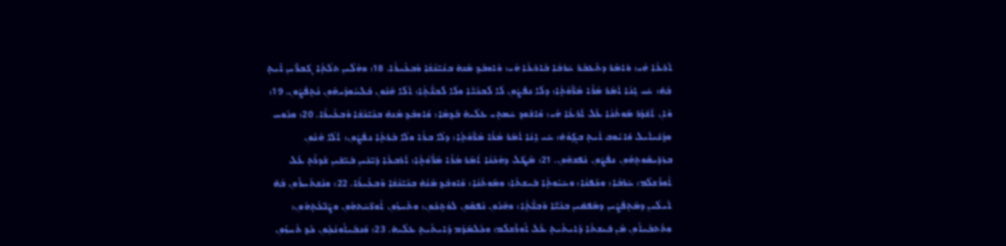ܐܰܪܥܳܐ ܗܳܝ: ܘܺܐܡܰܪ ܕܬܶܥܒܰܪ ܚܰܪܒܳܐ ܒܰܐܪܥܳܐ ܗܳܝ: ܘܰܐܘܒܶܕ݂ ܡܶܢܗ̇ ܒܢܰܝ̈ܢܳܫܳܐ ܘܰܒܥܺܝܪܳܐ. 18: ܘܗܳܠܶܝܢ ܬܠܳܬ݂ܳܐ ܓܰܒܖ̈ܺܝܢ ܐܺܝܬ݂ ܒܳܗ̇: ܚܰܝ ܐ̱ܢܳܐ ܐܳܡܰܪ ܡܳܪܶܐ ܡܳܖ̈ܰܘܳܬ݂ܳܐ: ܕܠܳܐ ܢܦܰܨܽܘܢ ܠܳܐ ܠܰܒܢܰܝ̈ܳܐ ܘܠܳܐ ܠܰܒܢ̈ܳܬ݂ܳܐ: ܐܶܠܳܐ ܗܶܢܽܘܢ ܒܰܠܚܽܘܕܰܝܗܽܘܢ ܢܶܬ݂ܦܰܨܽܘܢ. 19: ܘܶܐܢ ܐܶܫܰܕܰܪ ܡܰܘܬܳܢܳܐ ܥܰܠ ܐܰܪܥܳܐ ܗܳܝ: ܘܶܐܫܽܘܕ݂ ܚܶܡܬ݂ܝ ܥܠܶܝܗ̇ ܒܰܕ݂ܡܳܐ: ܘܰܐܘܒܶܕ݂ ܡܶܢܗ̇ ܒܢܰܝ̈ܢܳܫܳܐ ܘܰܒܥܺܝܪܳܐ. 20: ܘܢܽܘܚ ܘܕ݂ܳܢܺܝܐܶܝܠ ܘܺܐܝܽܘܒ ܐܺܝܬ݂ ܒܓ݂ܰܘܳܗ̇: ܚܰܝ ܐ̱ܢܳܐ ܐܳܡܰܪ ܡܳܪܶܐ ܡܳܖ̈ܰܘܳܬ݂ܳܐ: ܕܠܳܐ ܒܪܳܐ ܘܠܳܐ ܒܰܪܬ݂ܳܐ ܢܦܰܨܽܘܢ: ܐܶܠܳܐ ܗܶܢܽܘܢ ܒܙܰܕܺܝܩܽܘܬ݂ܗܽܘܢ ܢܦܰܨܽܘܢ ܢܰܦܫܗܽܘܢ. 21: ܡܶܛܽܠ ܕܗܳܟܰܢܳܐ ܐܳܡܰܪ ܡܳܪܶܐ ܡܳܖ̈ܰܘܳܬ݂ܳܐ: ܐܰܪܒܥܳܐ ܕܺܝ̈ܢܺܝܢ ܒܺܝ̈ܫܺܝܢ ܫܰܕܪܶܬ݂ ܥܰܠ ܐܽܘܪܺܫܠܶܡ: ܚܰܪܒܳܐ: ܘܟܰܦܢܳܐ: ܘܚܰܝܽܘܬ݂ܳܐ ܒܺܝܫܬܳܐ: ܘܡܰܘܬܳܢܳܐ: ܘܰܐܘܒܶܕ݂ ܡܶܢܳܗ̇ ܒܢܰܝ̈ܢܳܫܳܐ ܘܰܒܥܺܝܪܳܐ. 22: ܘܢܶܫܬܰܚܪܽܘܢ ܒܳܗ̇ ܐܰܝܠܶܝܢ ܕܡܶܬ݂ܦܰܨܶܝܢ ܕܡܰܦܩܺܝܢ ܒܢܰܝ̈ܳܐ ܘܰܒܢ̈ܳܬ݂ܳܐ: ܘܗܶܢܽܘܢ ܢܶܦܩܽܘܢ ܠܘܳܬ݂ܟܽܘܢ: ܘܬܶܚܙܽܘܢ ܐܽܘܖ̈ܚܳܬܗܽܘܢ ܘܨܶܢ̈ܥܳܬ݂ܗܽܘܢ: ܘܬܶܬܒܰܝܐܽܘܢ ܡܶܢ ܒܺܝܫܬܳܐ ܕܰܐܝܬܺܝܬ݂ ܥܰܠ ܐܽܘܪܺܫܠܶܡ: ܘܟܽܠܡܶܕܶܡ ܕܰܐܝܬܺܝܬ݂ ܥܠܶܝܗ̇. 23: ܘܰܢܒܰܝܐܽܘܢܳܟ݂ܽܘܢ ܟܰܕ݂ ܬܶܚܙܽܘܢ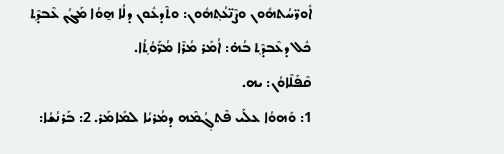ܐܽܘܖ̈ܚܳܬܗܽܘܢ ܘܨܶܢ̈ܥܳܬ݂ܗܽܘܢ: ܘܬܶܕܥܽܘܢ ܕܠܳܐ ܗ̱ܘܳܐ ܡܰܓܳܢ ܥܶܒܕܶܬ݂ ܟܽܠ ܕܥܶܒܕܶܬ݂ ܒܳܗ̇: ܐܳܡܰܪ ܡܳܪܶܐ ܡܳܖ̈ܰܘܳܬ݂ܳܐ.
ܩܶܦܰܠܶܐܘܳܢ: ܝܗ.
1: ܘܰܗܘܳܐ ܥܠܰܝ ܦܶܬܓ݂ܳܡܶܗ ܕܡܳܪܝܳܐ ܠܡܺܐܡܰܪ. 2: ܒܰܪܢܳܫܳܐ: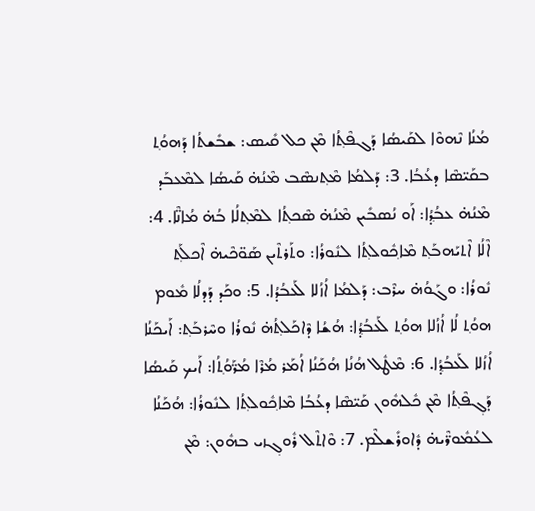ܡܳܢܳܐ ܢܶܗܘܶܐ ܠܩܰܝܣܳܐ ܕܰܓܦܶܬ݂ܳܐ ܡܶܢ ܟܠ ܩܺܝܣ: ܫܒܺܫܬܳܐ ܕܰܗܘܳܬ݂ ܒܩܰܝ̈ܣܶܐ ܕܥܳܒܳܐ. 3: ܕܰܠܡܳܐ ܡܶܬ݂ܢܣܶܒ ܡܶܢܳܗ̇ ܩܰܝܣܳܐ ܠܡܶܥܒܰܕ ܡܶܢܳܗ̇ ܥܒܳܕ݂ܳܐ: ܐܰܘ ܢܳܣܒܺܝܢ ܡܶܢܳܗ̇ ܣܶܟܬ݂ܳܐ ܠܡܶܬ݂ܠܳܐ ܒܳܗ̇ ܡܳܐܢ̈ܶܐ. 4: ܐܶܠܳܐ ܐܶܬܝܰܗܒܰܬ݂ ܡܶܐܟ݂ܽܘܠܬ݂ܳܐ ܠܢܽܘܪܳܐ: ܘܬܰܪܬܶܝܢ ܣܰܘ̈ܟܶܝܗ̇ ܐܶܟܠܰܬ݂ ܢܽܘܪܳܐ: ܘܓܰܘܳܗ̇ ܚܪܶܒ: ܕܰܠܡܳܐ ܐܳܙܳܠܐ ܠܰܥܒܳܕܳܐ. 5: ܘܟܰܕ ܕܰܕܠܳܐ ܡܽܘܡ ܗܘܳܬ݂ ܠܳܐ ܐܳܙܳܠܐ ܗܘܳܬ݂ ܠܰܥܒܳܕ݂ܳܐ: ܗܳܫܳܐ ܕܶܐܟܰܠܬ݂ܳܗ̇ ܢܽܘܪܳܐ ܘܚܶܪܒܰܬ݂: ܐܰܝܟܰܢܳܐ ܐܳܙܳܠܐ ܠܰܥܒܳܕ݂ܳܐ. 6: ܡܶܛܽܠ ܗܳܢܳܐ ܗܳܟܰܢܳܐ ܐܳܡܰܪ ܡܳܪܶܐ ܡܳܖ̈ܰܘܳܬ݂ܳܐ: ܐܰܝܟ ܩܰܝܣܳܐ ܕܰܓ݂ܦܶܬ݂ܳܐ ܡܶܢ ܟܽܠܗܽܘܢ ܩܰܝ̈ܣܶܐ ܕܥܳܒܳܐ ܡܶܐܟ݂ܽܘܠܬ݂ܳܐ ܠܢܽܘܪܳܐ: ܗܳܟܰܢܳܐ ܠܥܳܡܽܘܖ̈ܶܝܗ̇ ܕܽܐܘܪܺܫܠܶܡ. 7: ܘܶܐܬܶܠ ܪܽܘܓ݂ܙܝ ܒܗܽܘܢ: ܡܶܢ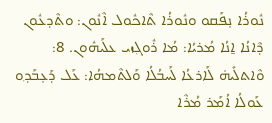ܢܽܘܪܳܐ ܢ̣ܦܰܩܘ ܘܢܽܘܪܳܐ ܬܶܐܟܽܘܠ ܐܶܢܽܘܢ: ܘܬܶܕܥܽܘܢ ܕܶܐܢܳܐ ܐ̱ܢܳܐ ܡܳܪܝܳܐ: ܡܳܐ ܪܽܘܓ݂ܙܝ ܥܠܰܝܗܽܘܢ. 8: ܘܶܐܬܠܺܝܗ̇ ܠܰܐܪܥܳܐ ܠܰܚܒܳܠܳܐ ܘܰܠܬܶܡܗܳܐ: ܥܰܠ ܕܰܥ̣ܒܰܕ݂ܘ ܥܰܘܠܳܐ ܐܳܡܰܪ ܡܳܪܶܐ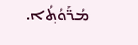ܡܳܖ̈ܰܘܳܬ݂ܳܐ.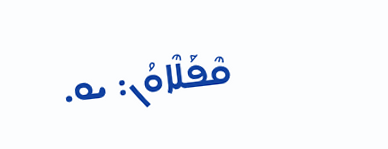ܩܶܦܰܠܶܐܘܳܢ: ܝܘ.